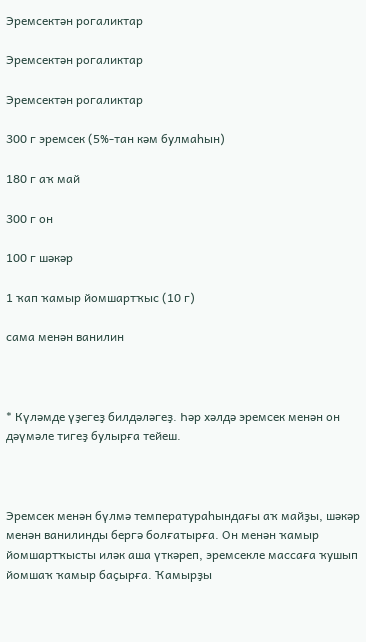Эремсектән рогаликтар

Эремсектән рогаликтар

Эремсектән рогаликтар

300 г эремсек (5%-тан кәм булмаһын)

180 г аҡ май

300 г он

100 г шәкәр

1 ҡап ҡамыр йомшартҡыс (10 г)

сама менән ванилин



* Күләмде үҙегеҙ билдәләгеҙ. Һәр хәлдә эремсек менән он дәүмәле тигеҙ булырға тейеш.



Эремсек менән бүлмә температураһындағы аҡ майҙы, шәкәр менән ванилинды бергә болғатырға. Он менән ҡамыр йомшартҡысты иләк аша үткәреп, эремсекле массаға ҡушып йомшаҡ ҡамыр баҫырға. Ҡамырҙы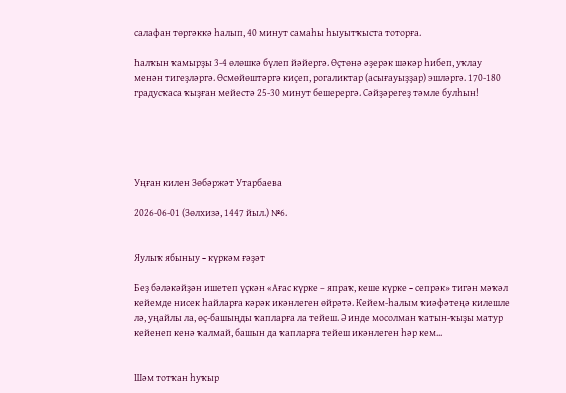салафан төргәккә һалып, 40 минут самаһы һыуытҡыста тоторға.

Һалҡын ҡамырҙы 3-4 өлөшкә бүлеп йәйергә. Өҫтөнә әҙерәк шәкәр һибеп, уҡлау менән тигеҙләргә. Өсмөйөштәргә киҫеп, рогаликтар (асығауыҙҙар) эшләргә. 170-180 градусҡаса ҡыҙған мейестә 25-30 минут бешерергә. Сәйҙәрегеҙ тәмле булһын!





Уңған килен Зөбәржәт Утарбаева

2026-06-01 (Зөлхизә, 1447 йыл.) №6.


Яулыҡ ябыныу − күркәм ғәҙәт

Беҙ бәләкәйҙән ишетеп үҫкән «Ағас күрке – япраҡ, кеше күрке − сепрәк» тигән мәҡәл кейемде нисек һайларға кәрәк икәнлеген өйрәтә. Кейем-һалым ҡиәфәтеңә килешле лә, уңайлы ла, өҫ-башыңды ҡапларға ла тейеш. Ә инде мосолман ҡатын-ҡыҙы матур кейенеп кенә ҡалмай, башын да ҡапларға тейеш икәнлеген һәр кем...


Шәм тотҡан һуҡыр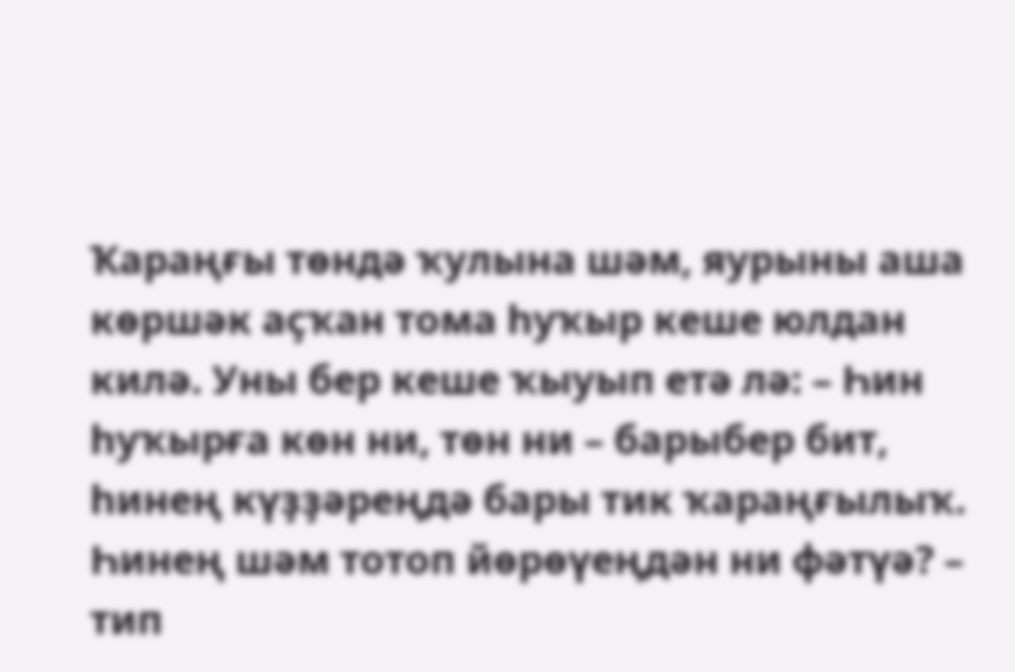Ҡараңғы төндә ҡулына шәм, яурыны аша көршәк аҫҡан тома һуҡыр кеше юлдан килә. Уны бер кеше ҡыуып етә лә: – Һин һуҡырға көн ни, төн ни – барыбер бит, һинең күҙҙәреңдә бары тик ҡараңғылыҡ. Һинең шәм тотоп йөрөүеңдән ни фәтүә? – тип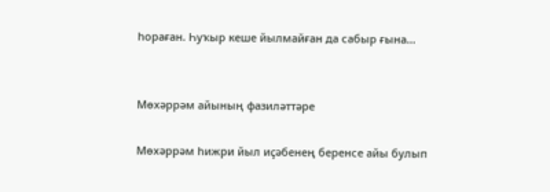һораған. Һуҡыр кеше йылмайған да сабыр ғына...


Мөхәррәм айының фазиләттәре

Мөхәррәм һижри йыл иҫәбенең беренсе айы булып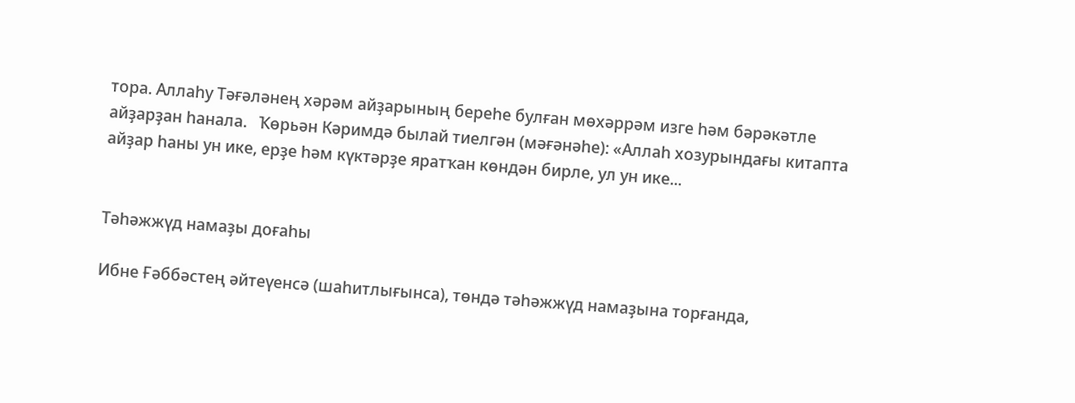тора. Аллаһу Тәғәләнең хәрәм айҙарының береһе булған мөхәррәм изге һәм бәрәкәтле айҙарҙан һанала.   Ҡөрьән Кәримдә былай тиелгән (мәғәнәһе): «Аллаһ хозурындағы китапта айҙар һаны ун ике, ерҙе һәм күктәрҙе яратҡан көндән бирле, ул ун ике...


Тәһәжжүд намаҙы доғаһы

Ибне Ғәббәстең әйтеүенсә (шаһитлығынса), төндә тәһәжжүд намаҙына торғанда,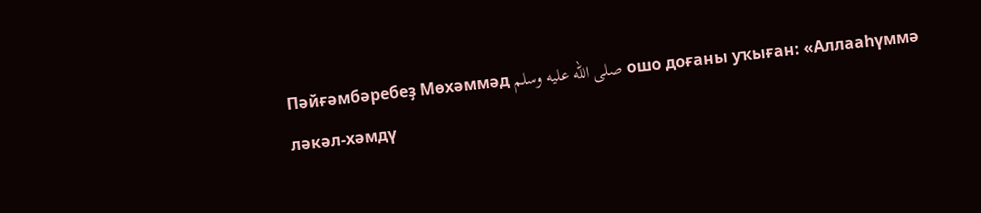Пәйғәмбәребеҙ Мөхәммәд صلى الله عليه وسلم ошо доғаны уҡыған: «Аллааһүммә ләкәл-хәмдү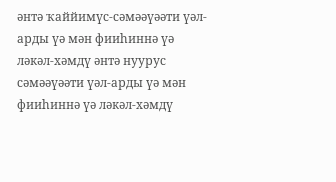әнтә ҡаййимүс-сәмәәүәәти үәл-арды үә мән фииһиннә үә ләкәл-хәмдү әнтә нуурус сәмәәүәәти үәл-арды үә мән фииһиннә үә ләкәл-хәмдү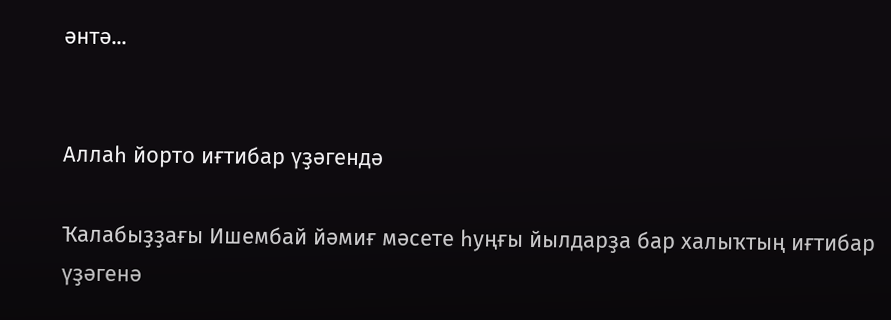әнтә...


Аллаһ йорто иғтибар үҙәгендә

Ҡалабыҙҙағы Ишембай йәмиғ мәсете һуңғы йылдарҙа бар халыҡтың иғтибар үҙәгенә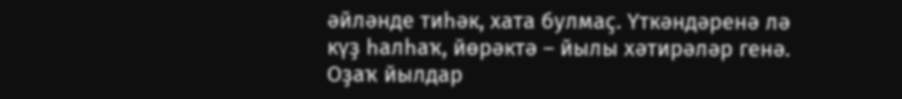әйләнде тиһәк, хата булмаҫ. Үткәндәренә лә күҙ һалһаҡ, йөрәктә – йылы хәтирәләр генә. Оҙаҡ йылдар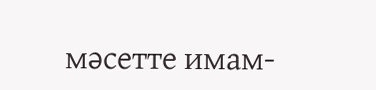мәсетте имам-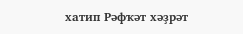хатип Рәфҡәт хәҙрәт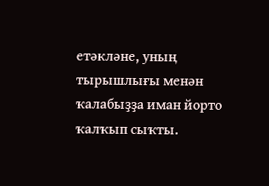етәкләне, уның тырышлығы менән ҡалабыҙҙа иман йорто ҡалҡып сыҡты.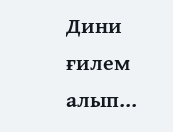Дини ғилем алып...